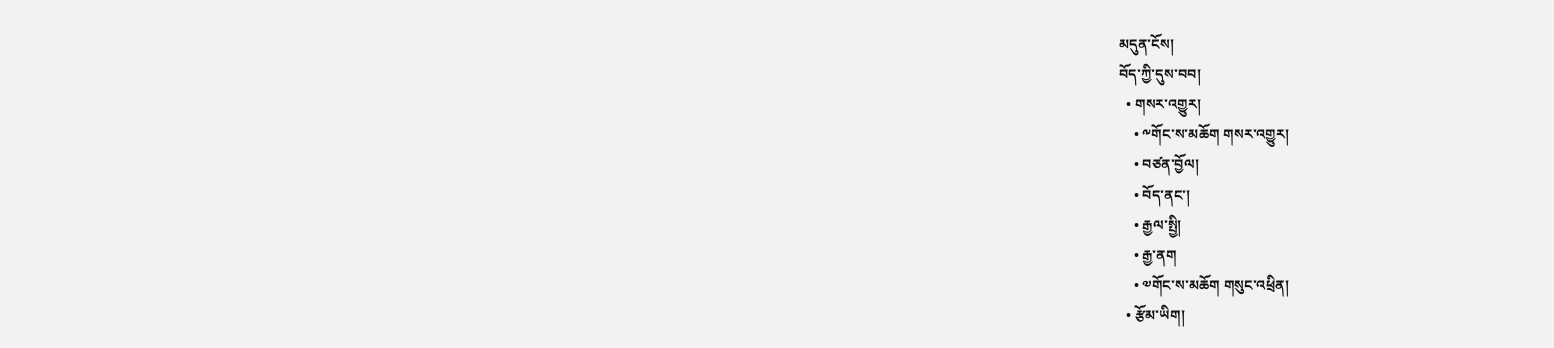མདུན་ངོས།
བོད་ཀྱི་དུས་བབ།
  • གསར་འགྱུར།
    • ༸གོང་ས་མཆོག གསར་འགྱུར།
    • བཙན་བྱོལ།
    • བོད་ནང་།
    • རྒྱལ་སྤྱི།
    • རྒྱ་ནག
    • ༧གོང་ས་མཆོག གསུང་འཕྲིན།
  • རྩོམ་ཡིག།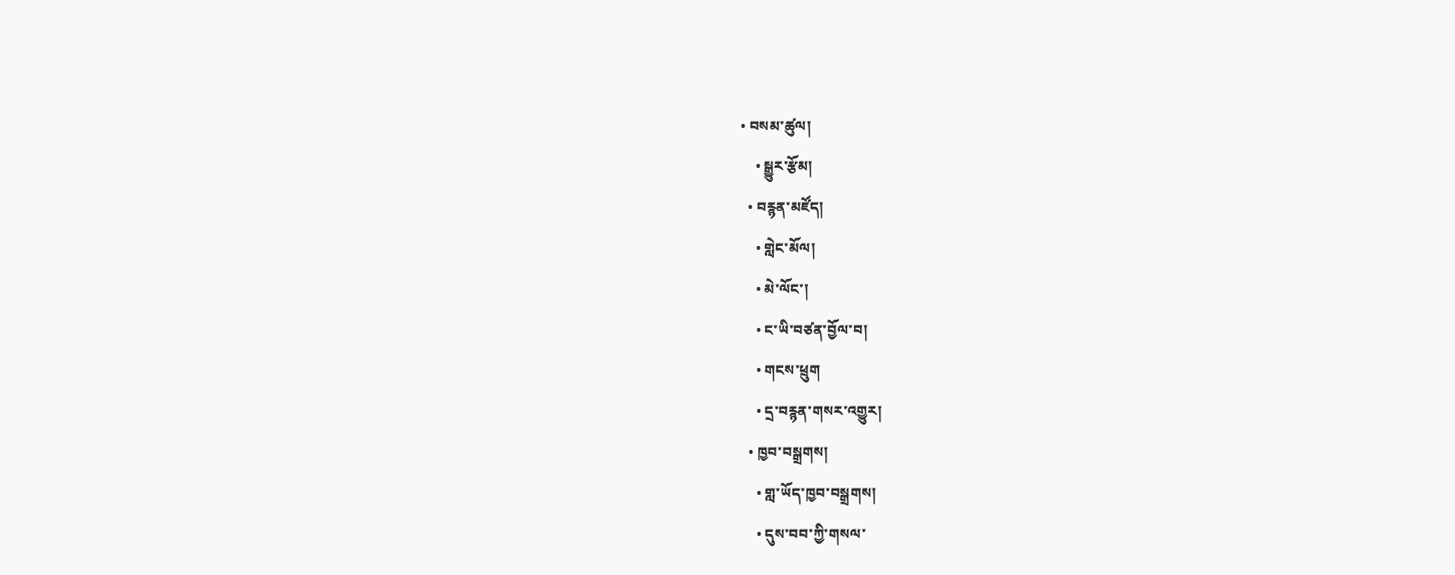• བསམ་ཚུལ།
    • སྒྱུར་རྩོམ།
  • བརྙན་མཛོད།
    • གླེང་མོལ།
    • མེ་ལོང་།
    • ང་ཡི་བཙན་བྱོལ་བ།
    • གངས་ཕྲུག
    • དྲ་བརྙན་གསར་འགྱུར།
  • ཁྱབ་བསྒྲགས།
    • གླ་ཡོད་ཁྱབ་བསྒྲགས།
    • དུས་བབ་ཀྱི་གསལ་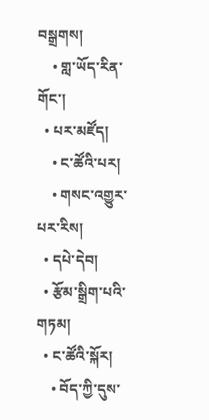བསྒྲགས།
    • གླ་ཡོད་རིན་གོང་།
  • པར་མཛོད།
    • ང་ཚོའི་པར།
    • གསང་འགྱུར་པར་རིས།
  • དཔེ་དེབ།
  • རྩོམ་སྒྲིག་པའི་གཏམ།
  • ང་ཚོའི་སྐོར།
    • བོད་ཀྱི་དུས་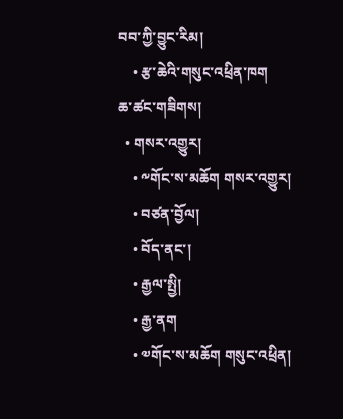བབ་ཀྱི་བྱུང་རིམ།
    • རྩ་ཆེའི་གསུང་འཕྲིན་ཁག
ཆ་ཚང་གཟིགས།
  • གསར་འགྱུར།
    • ༸གོང་ས་མཆོག གསར་འགྱུར།
    • བཙན་བྱོལ།
    • བོད་ནང་།
    • རྒྱལ་སྤྱི།
    • རྒྱ་ནག
    • ༧གོང་ས་མཆོག གསུང་འཕྲིན།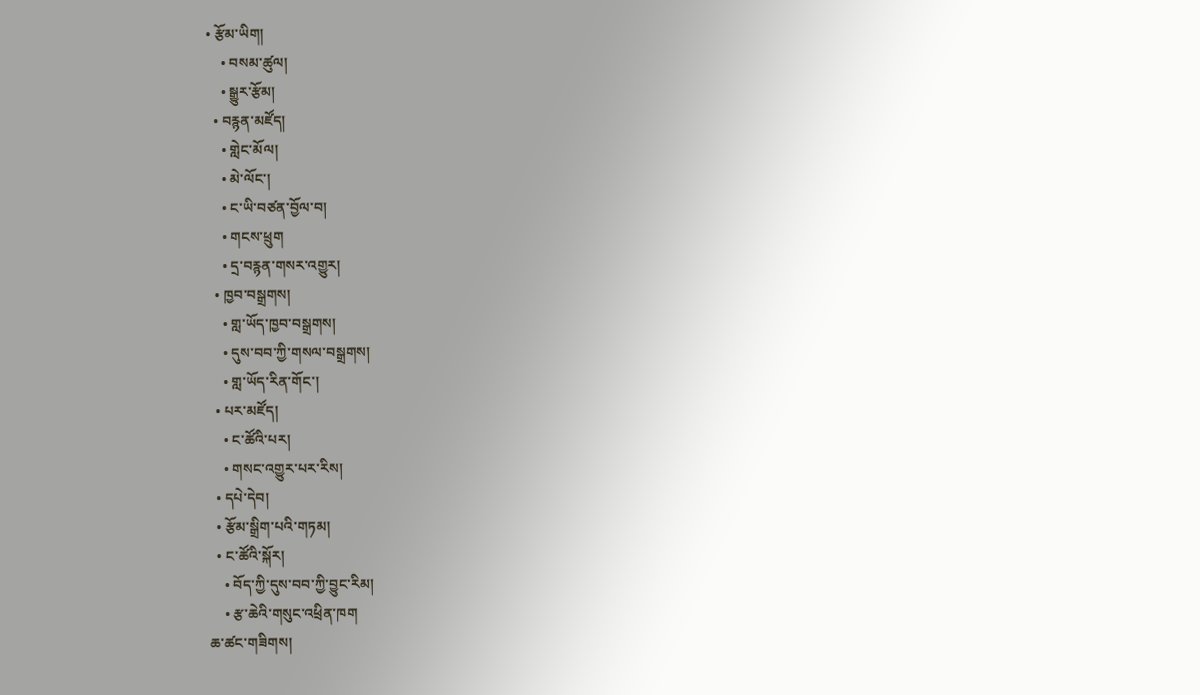• རྩོམ་ཡིག།
    • བསམ་ཚུལ།
    • སྒྱུར་རྩོམ།
  • བརྙན་མཛོད།
    • གླེང་མོལ།
    • མེ་ལོང་།
    • ང་ཡི་བཙན་བྱོལ་བ།
    • གངས་ཕྲུག
    • དྲ་བརྙན་གསར་འགྱུར།
  • ཁྱབ་བསྒྲགས།
    • གླ་ཡོད་ཁྱབ་བསྒྲགས།
    • དུས་བབ་ཀྱི་གསལ་བསྒྲགས།
    • གླ་ཡོད་རིན་གོང་།
  • པར་མཛོད།
    • ང་ཚོའི་པར།
    • གསང་འགྱུར་པར་རིས།
  • དཔེ་དེབ།
  • རྩོམ་སྒྲིག་པའི་གཏམ།
  • ང་ཚོའི་སྐོར།
    • བོད་ཀྱི་དུས་བབ་ཀྱི་བྱུང་རིམ།
    • རྩ་ཆེའི་གསུང་འཕྲིན་ཁག
ཆ་ཚང་གཟིགས།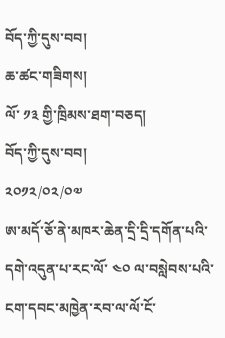བོད་ཀྱི་དུས་བབ།
ཆ་ཚང་གཟིགས།
ལོ་ ༡༣ གྱི་ཁྲིམས་ཐག་བཅད།
བོད་ཀྱི་དུས་བབ།
༢༠༡༢/༠༢/༠༧
ཨ་མདོ་ཅོ་ནེ་མཁར་ཆེན་དྲི་དྲི་དགོན་པའི་དགེ་འདུན་པ་རང་ལོ་ ༤༠ ལ་བསླེབས་པའི་ངག་དབང་མཁྱེན་རབ་ལ་ལོ་ངོ་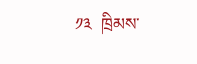༡༣  ཁྲིམས་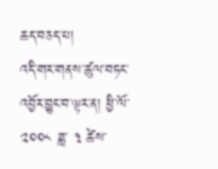ཆད་བཅད་པ།
འདི་གར་གནས་ཚུལ་བཏང་འབྱོར་བྱུང་བ་ལྟར་ན། ཕྱི་ལོ་ ༢༠༠༨ ཟླ་ ༣ ཚེས་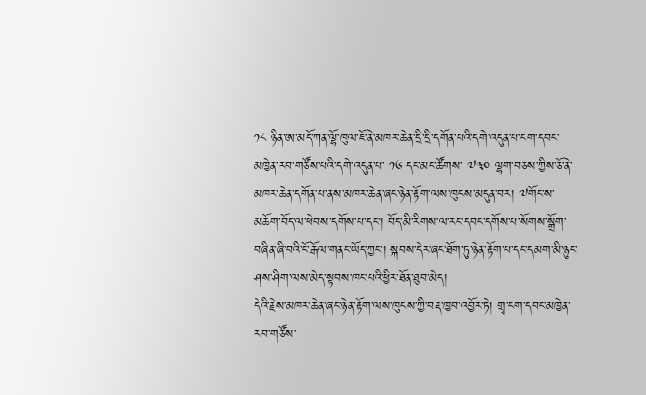༡༨ ཉིན་ཨ་མདོ་ཀན་ལྷོ་ཁུལ་ཇོ་ནེ་མཁར་ཆེན་དྲི་དྲི་དགོན་པའི་དགེ་འདུན་པ་ངག་དབང་མཁྱེན་རབ་གཙོས་པའི་དགེ་འདུན་པ་ ༡༦ དང་མང་ཚོགས་ ༧༣༠ ལྷག་བཅས་ཀྱིས་ཅོ་ནེ་མཁར་ཆེན་དགོན་པ་ནས་མཁར་ཆེན་ཞང་ཉེན་རྟོག་ལས་ཁུངས་མདུན་བར། ༧གོང་ས་མཆོག་བོད་ལ་ཕེབས་དགོས་པ་དང་། བོད་མི་རིགས་ལ་རང་དབང་དགོས་པ་སོགས་སྒྲོག་བཞིན་ཞི་བའི་ངོ་རྒོལ་གནང་ཡོད་ཀྱང་། སྐབས་དེར་ཞང་ཐོག་ཏུ་ཉེན་རྟོག་པ་དང་དམག་མི་ཉུང་ཤས་ཤིག་ལས་མེད་སྟབས་ཁང་པའི་ཕྱིར་ཐོན་ཐུབ་མེད།
དེའི་རྗེས་མཁར་ཆེན་ཞང་ཉེན་རྟོག་ལས་ཁུངས་ཀྱི་བརྡ་ཁྱབ་འབྱོར་ཏེ། གྲྭ་ངག་དབང་མཁྱེན་རབ་གཙོས་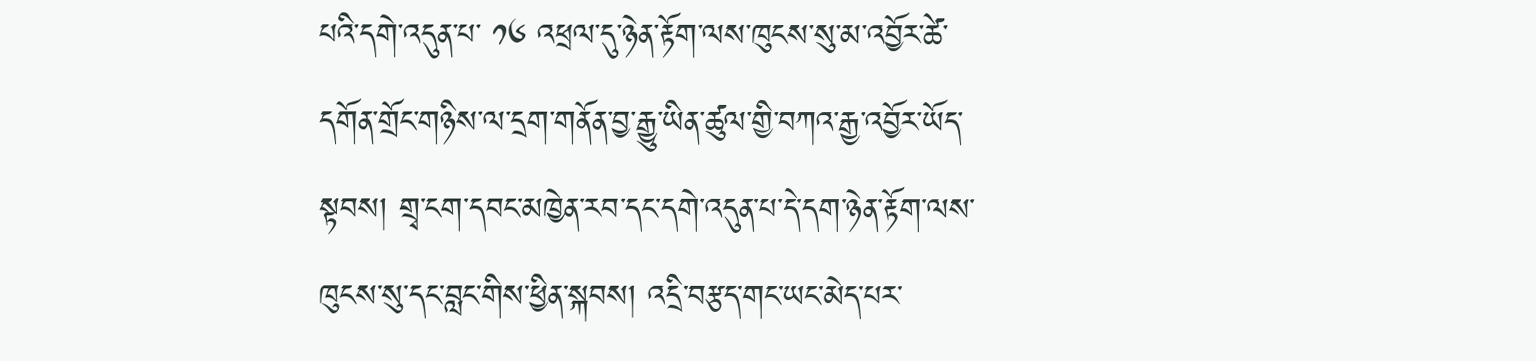པའི་དགེ་འདུན་པ་ ༡༦ འཕྲལ་དུ་ཉེན་རྟོག་ལས་ཁུངས་སུ་མ་འབྱོར་ཚེ་དགོན་གྲོང་གཉིས་ལ་དྲག་གནོན་བྱ་རྒྱུ་ཡིན་ཚུལ་གྱི་བཀའ་རྒྱ་འབྱོར་ཡོད་སྟབས། གྲྭ་ངག་དབང་མཁྱེན་རབ་དང་དགེ་འདུན་པ་དེ་དག་ཉེན་རྟོག་ལས་ཁུངས་སུ་དང་བླང་གིས་ཕྱིན་སྐབས། འདྲི་བརྩད་གང་ཡང་མེད་པར་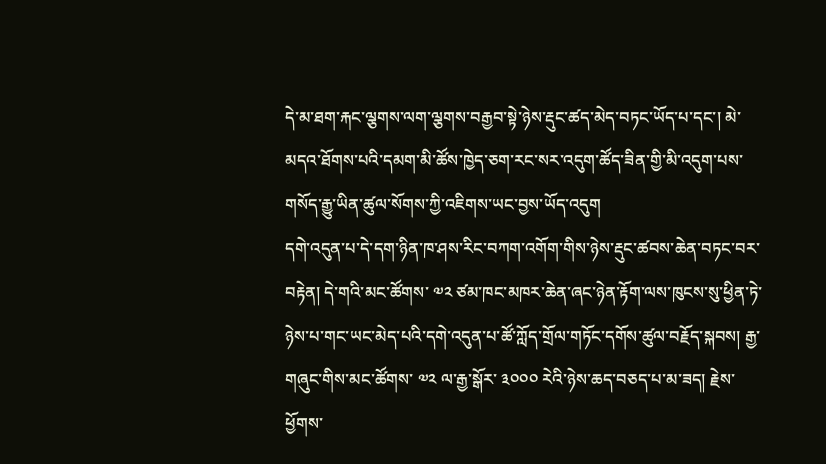དེ་མ་ཐག་རྐང་ལྕགས་ལག་ལྕགས་བརྒྱབ་སྟེ་ཉེས་རྡུང་ཚད་མེད་བཏང་ཡོད་པ་དང་། མེ་མདའ་ཐོགས་པའི་དམག་མི་ཚོས་ཁྱེད་ཅག་རང་སར་འདུག་ཚོད་ཟིན་གྱི་མི་འདུག་པས་གསོད་རྒྱུ་ཡིན་ཚུལ་སོགས་ཀྱི་འཇིགས་ཡང་བྱས་ཡོད་འདུག
དགེ་འདུན་པ་དེ་དག་ཉིན་ཁ་ཤས་རིང་བཀག་འགོག་གིས་ཉེས་རྡུང་ཚབས་ཆེན་བཏང་བར་བརྟེན། དེ་གའི་མང་ཚོགས་ ༧༢ ཙམ་ཁང་མཁར་ཆེན་ཞང་ཉེན་རྟོག་ལས་ཁུངས་སུ་ཕྱིན་ཏེ་ཉེས་པ་གང་ཡང་མེད་པའི་དགེ་འདུན་པ་ཚོ་ཀློད་གྲོལ་གཏོང་དགོས་ཚུལ་བརྗོད་སྐབས། རྒྱ་གཞུང་གིས་མང་ཚོགས་ ༧༢ ལ་རྒྱ་སྒོར་ ༣༠༠༠ རེའི་ཉེས་ཆད་བཅད་པ་མ་ཟད། རྗེས་ཕྱོགས་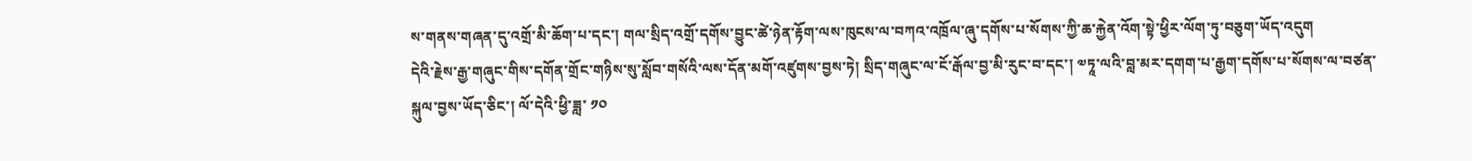ས་གནས་གཞན་དུ་འགྲོ་མི་ཆོག་པ་དང་། གལ་སྲིད་འགྲོ་དགོས་བྱུང་ཚེ་ཉེན་རྟོག་ལས་ཁུངས་ལ་བཀའ་འཁྲོལ་ཞུ་དགོས་པ་སོགས་ཀྱི་ཆ་རྐྱེན་འོག་སྟེ་ཕྱིར་ལོག་ཏུ་བཅུག་ཡོད་འདུག
དེའི་རྗེས་རྒྱ་གཞུང་གིས་དགོན་གྲོང་གཉིས་སུ་སློབ་གསོའི་ལས་དོན་མགོ་འཛུགས་བྱས་ཏེ། སྲིད་གཞུང་ལ་ངོ་རྒོལ་བྱ་མི་རུང་བ་དང་། ༧ཏཱ་ལའི་བླ་མར་དགག་པ་རྒྱག་དགོས་པ་སོགས་ལ་བཙན་སྐུལ་བྱས་ཡོད་ཅིང་། ལོ་དེའི་ཕྱི་ཟླ་ ༡༠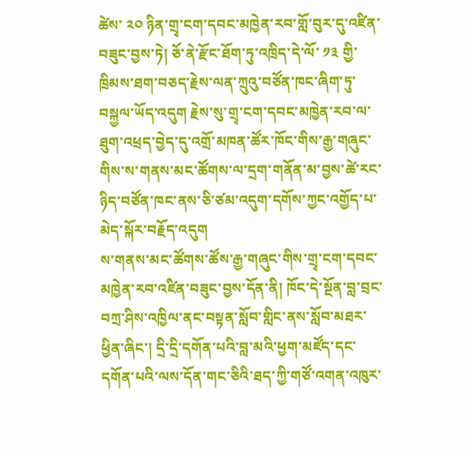ཚེས་ ༢༠ ཉིན་གྲྭ་ངག་དབང་མཁྱེན་རབ་གློ་བུར་དུ་འཛིན་བཟུང་བྱས་ཏེ། ཅོ་ནེ་རྫོང་ཐོག་ཏུ་འཁྲིད་དེ་ལོ་ ༡༣ གྱི་ཁྲིམས་ཐག་བཅད་རྗེས་ལན་ཀྲུའུ་བཙོན་ཁང་ཞིག་ཏུ་བསྐྱལ་ཡོད་འདུག རྗེས་སུ་གྲྭ་ངག་དབང་མཁྱེན་རབ་ལ་ཐུག་འཕྲད་བྱེད་དུ་འགྲོ་མཁན་ཚོར་ཁོང་གིས་རྒྱ་གཞུང་གིས་ས་གནས་མང་ཚོགས་ལ་དྲག་གནོན་མ་བྱས་ཚེ་རང་ཉིད་བཙོན་ཁང་ནས་ཅི་ཙམ་འདུག་དགོས་ཀྱང་འགྱོད་པ་མེད་སྐོར་བརྗོད་འདུག
ས་གནས་མང་ཚོགས་ཚོས་རྒྱ་གཞུང་གིས་གྲྭ་ངག་དབང་མཁྱེན་རབ་འཛིན་བཟུང་བྱས་དོན་ནི། ཁོང་དེ་སྔོན་བླ་བྲང་བཀྲ་ཤིས་འཁྱིལ་ནང་བསྟན་སློབ་གླིང་ནས་སློབ་མཐར་ཕྱིན་ཞིང་། དྲི་དྲི་དགོན་པའི་བླ་མའི་ཕྱག་མཛོད་དང་དགོན་པའི་ལས་དོན་གང་ཅིའི་ཐད་ཀྱི་གཙོ་འགན་འཁུར་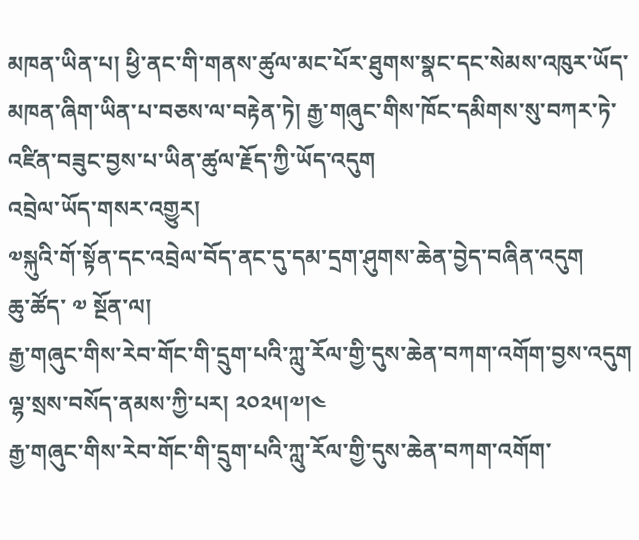མཁན་ཡིན་པ། ཕྱི་ནང་གི་གནས་ཚུལ་མང་པོར་ཐུགས་སྣང་དང་སེམས་འཁུར་ཡོད་མཁན་ཞིག་ཡིན་པ་བཅས་ལ་བརྟེན་ཏེ། རྒྱ་གཞུང་གིས་ཁོང་དམིགས་སུ་བཀར་ཏེ་འཛིན་བཟུང་བྱས་པ་ཡིན་ཚུལ་རྗོད་ཀྱི་ཡོད་འདུག
འབྲེལ་ཡོད་གསར་འགྱུར།
༧སྐུའི་གོ་སྟོན་དང་འབྲེལ་བོད་ནང་དུ་དམ་དྲག་ཤུགས་ཆེན་བྱེད་བཞིན་འདུག
ཆུ་ཚོད་ ༧ སྔོན་ལ།
རྒྱ་གཞུང་གིས་རེབ་གོང་གི་དྲུག་པའི་ཀླུ་རོལ་གྱི་དུས་ཆེན་བཀག་འགོག་བྱས་འདུག ལྷ་སྲས་བསོད་ནམས་ཀྱི་པར། ༢༠༢༥།༧།༤
རྒྱ་གཞུང་གིས་རེབ་གོང་གི་དྲུག་པའི་ཀླུ་རོལ་གྱི་དུས་ཆེན་བཀག་འགོག་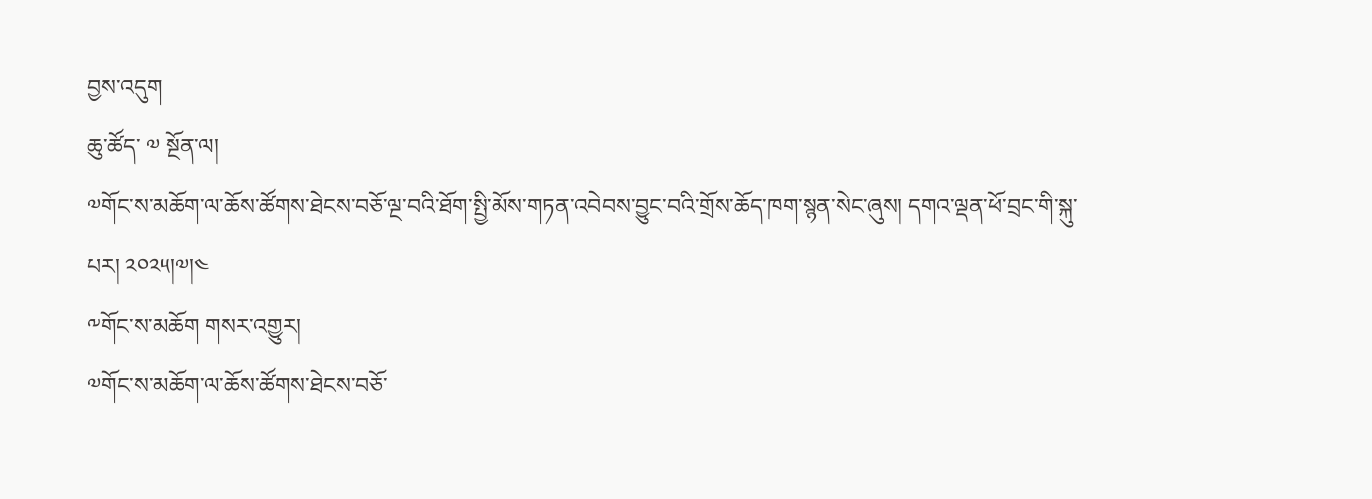བྱས་འདུག
ཆུ་ཚོད་ ༧ སྔོན་ལ།
༧གོང་ས་མཆོག་ལ་ཆོས་ཚོགས་ཐེངས་བཅོ་ལྔ་བའི་ཐོག་སྤྱི་མོས་གཏན་འབེབས་བྱུང་བའི་གྲོས་ཆོད་ཁག་སྙན་སེང་ཞུས། དགའ་ལྡན་ཕོ་བྲང་གི་སྐུ་པར། ༢༠༢༥།༧།༤
༸གོང་ས་མཆོག གསར་འགྱུར།
༧གོང་ས་མཆོག་ལ་ཆོས་ཚོགས་ཐེངས་བཅོ་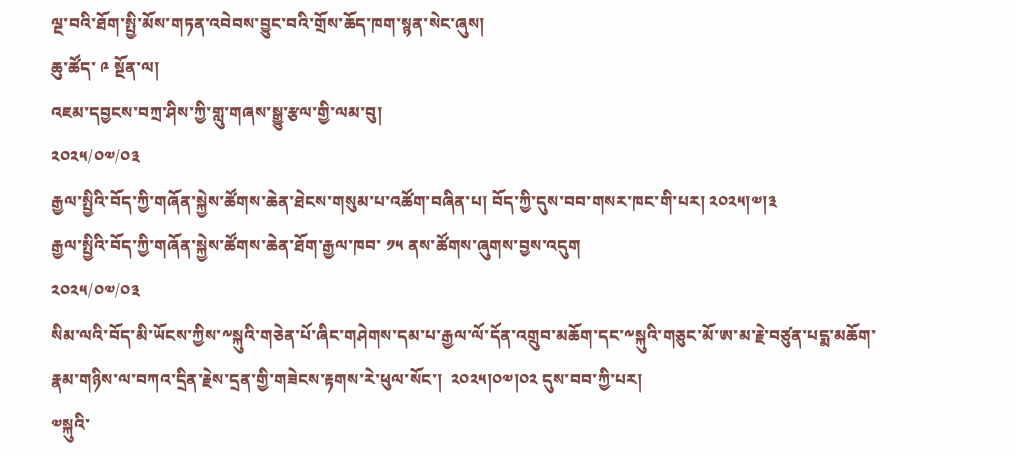ལྔ་བའི་ཐོག་སྤྱི་མོས་གཏན་འབེབས་བྱུང་བའི་གྲོས་ཆོད་ཁག་སྙན་སེང་ཞུས།
ཆུ་ཚོད་ ༩ སྔོན་ལ།
འཇམ་དབྱངས་བཀྲ་ཤིས་ཀྱི་གླུ་གཞས་སྒྱུ་རྩལ་གྱི་ལམ་བུ།
༢༠༢༥/༠༧/༠༣
རྒྱལ་སྤྱིའི་བོད་ཀྱི་གཞོན་སྐྱེས་ཚོགས་ཆེན་ཐེངས་གསུམ་པ་འཚོག་བཞིན་པ། བོད་ཀྱི་དུས་བབ་གསར་ཁང་གི་པར། ༢༠༢༥།༧།༣
རྒྱལ་སྤྱིའི་བོད་ཀྱི་གཞོན་སྐྱེས་ཚོགས་ཆེན་ཐོག་རྒྱལ་ཁབ་ ༡༥ ནས་ཚོགས་ཞུགས་བྱས་འདུག
༢༠༢༥/༠༧/༠༣
སིམ་ལའི་བོད་མི་ཡོངས་ཀྱིས་༸སྐུའི་གཅེན་པོ་ཞིང་གཤེགས་དམ་པ་རྒྱལ་ལོ་དོན་འགྲུབ་མཆོག་དང་༸སྐུའི་གཅུང་མོ་ཨ་མ་རྗེ་བཙུན་པདྨ་མཆོག་རྣམ་གཉིས་ལ་བཀའ་དྲིན་རྗེས་དྲན་གྱི་གཟེངས་རྟགས་རེ་ཕུལ་སོང་།  ༢༠༢༥།༠༧།༠༢ དུས་བབ་ཀྱི་པར།
༧སྐུའི་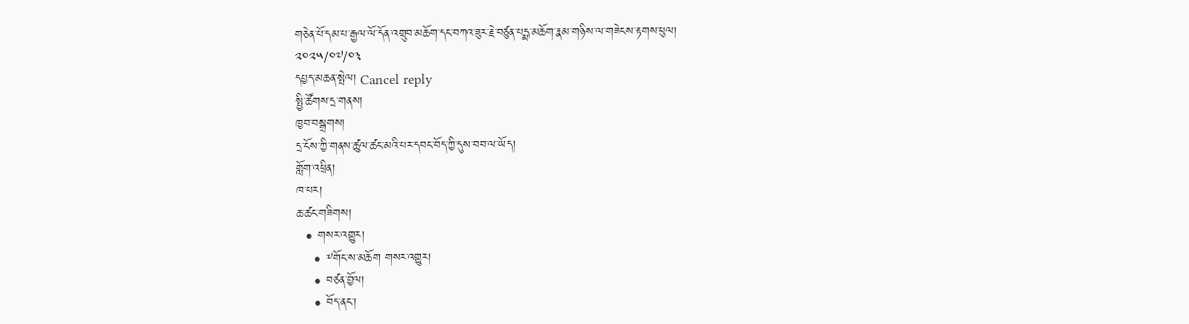གཅེན་པོ་དམ་པ་རྒྱལ་ལོ་དོན་འགྲུབ་མཆོག་དང་བཀའ་ཟུར་རྗེ་བཙུན་པདྨ་མཆོག་རྣམ་གཉིས་ལ་གཟེངས་རྟགས་ཕུལ།
༢༠༢༥/༠༧/༠༣
དཔྱད་མཆན་སྤེལ། Cancel reply
སྤྱི་ཚོགས་དྲ་གནས།
ཁྱབ་བསྒྲགས།
དྲ་ངོས་ཀྱི་གནས་ཚུལ་ཚང་མའི་པར་དབང་བོད་ཀྱི་དུས་བབ་ལ་ཡོད།
གློག་འཕྲིན།
ཁ་པར།
ཆ་ཚང་གཟིགས།
  • གསར་འགྱུར།
    • ༸གོང་ས་མཆོག གསར་འགྱུར།
    • བཙན་བྱོལ།
    • བོད་ནང་།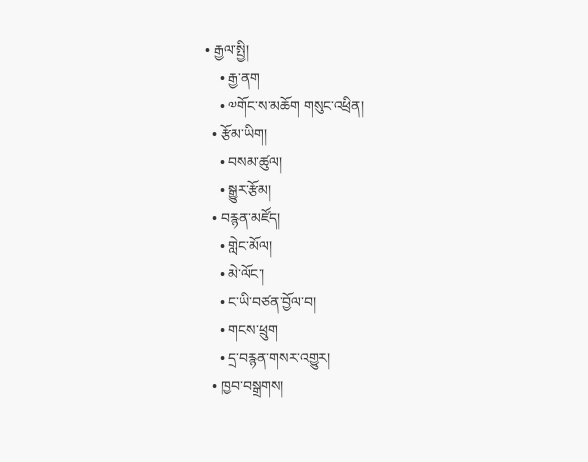• རྒྱལ་སྤྱི།
    • རྒྱ་ནག
    • ༧གོང་ས་མཆོག གསུང་འཕྲིན།
  • རྩོམ་ཡིག།
    • བསམ་ཚུལ།
    • སྒྱུར་རྩོམ།
  • བརྙན་མཛོད།
    • གླེང་མོལ།
    • མེ་ལོང་།
    • ང་ཡི་བཙན་བྱོལ་བ།
    • གངས་ཕྲུག
    • དྲ་བརྙན་གསར་འགྱུར།
  • ཁྱབ་བསྒྲགས།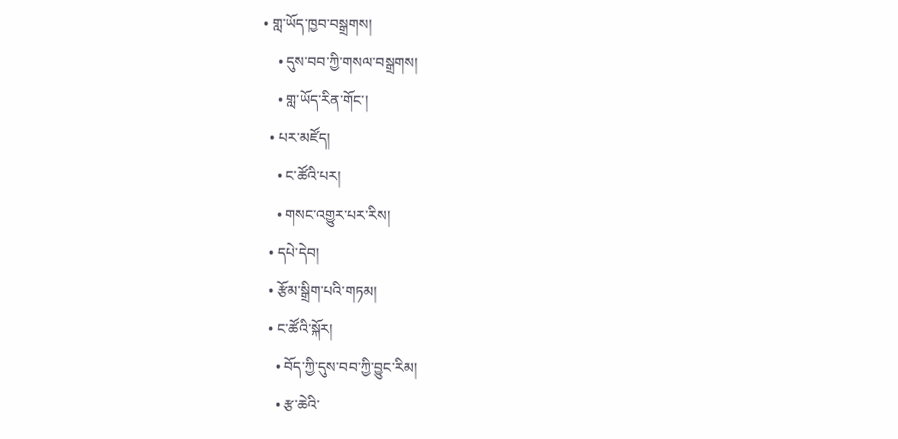• གླ་ཡོད་ཁྱབ་བསྒྲགས།
    • དུས་བབ་ཀྱི་གསལ་བསྒྲགས།
    • གླ་ཡོད་རིན་གོང་།
  • པར་མཛོད།
    • ང་ཚོའི་པར།
    • གསང་འགྱུར་པར་རིས།
  • དཔེ་དེབ།
  • རྩོམ་སྒྲིག་པའི་གཏམ།
  • ང་ཚོའི་སྐོར།
    • བོད་ཀྱི་དུས་བབ་ཀྱི་བྱུང་རིམ།
    • རྩ་ཆེའི་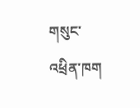གསུང་འཕྲིན་ཁག